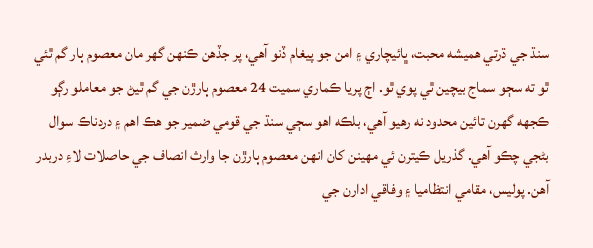سنڌ جي ڌرتي هميشه محبت، ڀائيچاري ۽ امن جو پيغام ڏنو آهي، پر جڏهن ڪنهن گهر مان معصوم ٻار گم ٿئي ٿو ته سڄو سماج بيچين ٿي پوي ٿو. اڄ پريا ڪماري سميت 24 معصوم ٻارڙن جي گم ٿيڻ جو معاملو رڳو ڪجهه گهرن تائين محدود نه رهيو آهي، بلڪه اهو سڄي سنڌ جي قومي ضمير جو هڪ اهم ۽ دردناڪ سوال بڻجي چڪو آهي. گذريل ڪيترن ئي مهينن کان انهن معصوم ٻارڙن جا وارث انصاف جي حاصلات لاءِ دربدر آهن. پوليس، مقامي انتظاميا ۽ وفاقي ادارن جي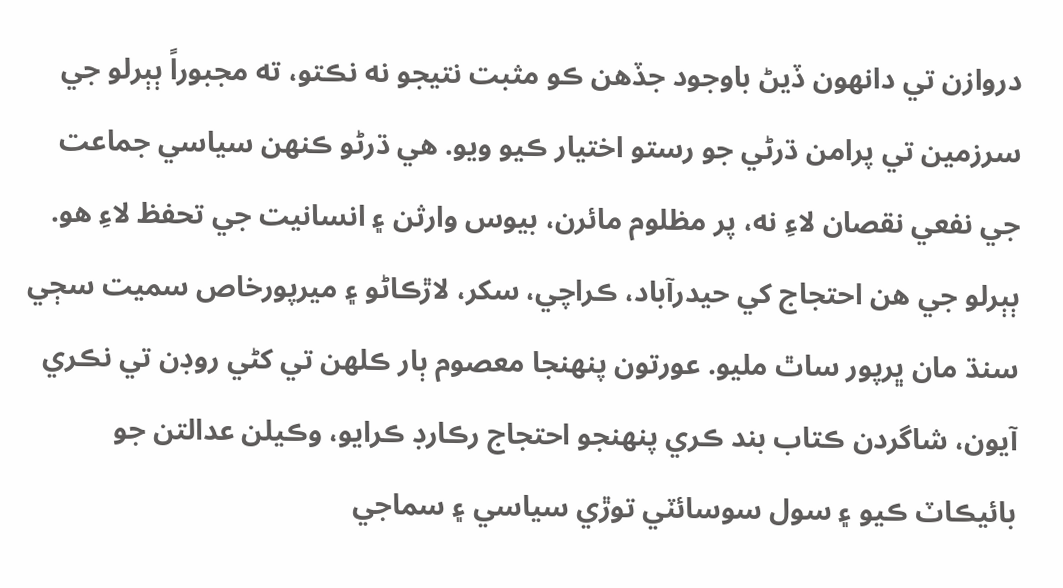دروازن تي دانهون ڏيڻ باوجود جڏهن ڪو مثبت نتيجو نه نڪتو، ته مجبوراً ٻٻرلو جي سرزمين تي پرامن ڌرڻي جو رستو اختيار ڪيو ويو. هي ڌرڻو ڪنهن سياسي جماعت جي نفعي نقصان لاءِ نه، پر مظلوم مائرن، بيوس وارثن ۽ انسانيت جي تحفظ لاءِ هو.
ٻٻرلو جي هن احتجاج کي حيدرآباد، ڪراچي، سکر، لاڙڪاڻو ۽ ميرپورخاص سميت سڄي سنڌ مان ڀرپور ساٿ مليو. عورتون پنهنجا معصوم ٻار ڪلهن تي کڻي روڊن تي نڪري آيون، شاگردن ڪتاب بند ڪري پنهنجو احتجاج رڪارڊ ڪرايو، وڪيلن عدالتن جو بائيڪاٽ ڪيو ۽ سول سوسائٽي توڙي سياسي ۽ سماجي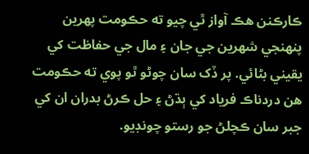ڪارڪنن هڪ آواز ٿي چيو ته حڪومت پهرين پنهنجي شهرين جي جان ۽ مال جي حفاظت کي يقيني بڻائي. پر ڏک سان چوڻو ٿو پوي ته حڪومت هن دردناڪ فرياد کي ٻڌڻ ۽ حل ڪرڻ بدران ان کي جبر سان ڪچلڻ جو رستو چونڊيو.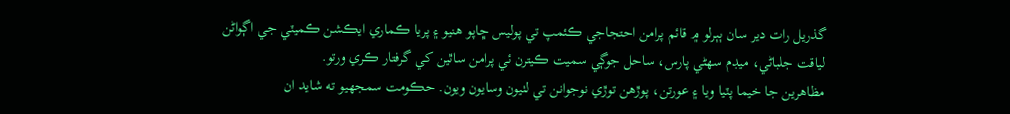گذريل رات دير سان ٻٻرلو ۾ قائم پرامن احتجاجي ڪئمپ تي پوليس ڇاپو هنيو ۽ پريا ڪماري ايڪشن ڪميٽي جي اڳواڻن لياقت جلباڻي، ميڊم سهڻي پارس، ساحل جوڳي سميت ڪيترن ئي پرامن ساٿين کي گرفتار ڪري ورتو.
مظاهرين جا خيما پٽيا ويا ۽ عورتن، پوڙهن توڙي نوجوانن تي لٺيون وسايون ويون. حڪومت سمجهيو ته شايد ان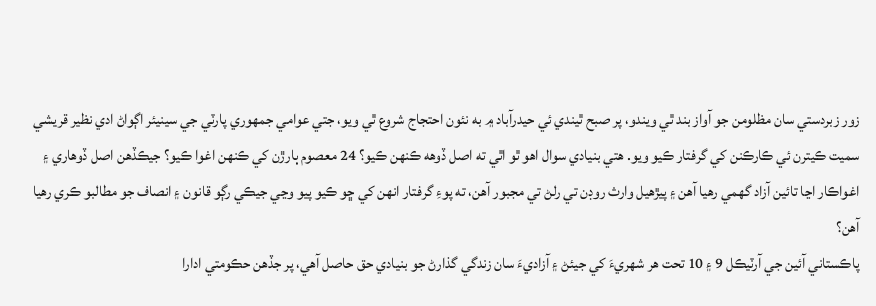زور زبردستي سان مظلومن جو آواز بند ٿي ويندو، پر صبح ٿيندي ئي حيدرآباد ۾ به نئون احتجاج شروع ٿي ويو، جتي عوامي جمهوري پارٽي جي سينيئر اڳواڻ ادي نظير قريشي سميت ڪيترن ئي ڪارڪنن کي گرفتار ڪيو ويو. هتي بنيادي سوال اهو ٿو اٿي ته اصل ڏوهه ڪنهن ڪيو؟ 24 معصوم ٻارڙن کي ڪنهن اغوا ڪيو؟ جيڪڏهن اصل ڏوهاري ۽ اغواڪار اڃا تائين آزاد گھمي رهيا آهن ۽ پيڙهيل وارث روڊن تي رلڻ تي مجبور آهن، ته پوءِ گرفتار انهن کي ڇو ڪيو پيو وڃي جيڪي رڳو قانون ۽ انصاف جو مطالبو ڪري رهيا آهن؟
پاڪستاني آئين جي آرٽيڪل 9 ۽ 10 تحت هر شهريءَ کي جيئڻ ۽ آزاديءَ سان زندگي گذارڻ جو بنيادي حق حاصل آهي، پر جڏهن حڪومتي ادارا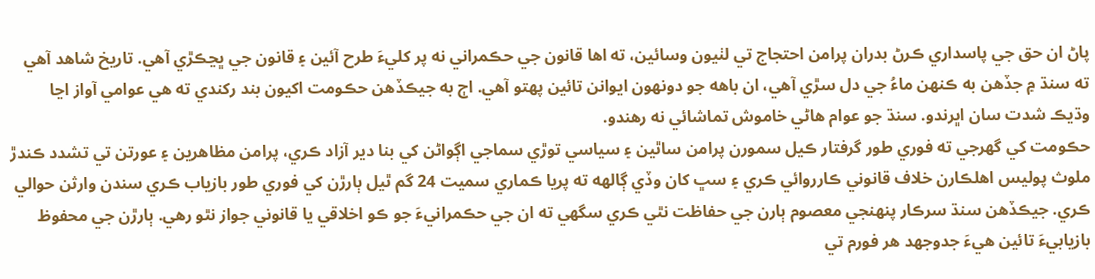پاڻ ان حق جي پاسداري ڪرڻ بدران پرامن احتجاج تي لٺيون وسائين، ته اها قانون جي حڪمراني نه پر کليءَ طرح آئين ۽ قانون جي ڀڃڪڙي آهي. تاريخ شاهد آهي ته سنڌ ۾ جڏهن به ڪنهن ماءُ جي دل سڙي آهي، ان باهه جو دونهون ايوانن تائين پهتو آهي. اڄ به جيڪڏهن حڪومت اکيون بند رکندي ته هي عوامي آواز اڃا وڌيڪ شدت سان اڀرندو. سنڌ جو عوام هاڻي خاموش تماشائي نه رهندو.
حڪومت کي گهرجي ته فوري طور گرفتار ڪيل سمورن پرامن ساٿين ۽ سياسي توڙي سماجي اڳواڻن کي بنا دير آزاد ڪري، پرامن مظاهرين ۽ عورتن تي تشدد ڪندڙ ملوث پوليس اهلڪارن خلاف قانوني ڪارروائي ڪري ۽ سڀ کان وڏي ڳالهه ته پريا ڪماري سميت 24 گم ٿيل ٻارڙن کي فوري طور بازياب ڪري سندن وارثن حوالي ڪري. جيڪڏهن سنڌ سرڪار پنهنجي معصوم ٻارن جي حفاظت نٿي ڪري سگهي ته ان جي حڪمرانيءَ جو ڪو اخلاقي يا قانوني جواز نٿو رهي. ٻارڙن جي محفوظ بازيابيءَ تائين هيءَ جدوجهد هر فورم تي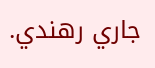جاري رهندي.